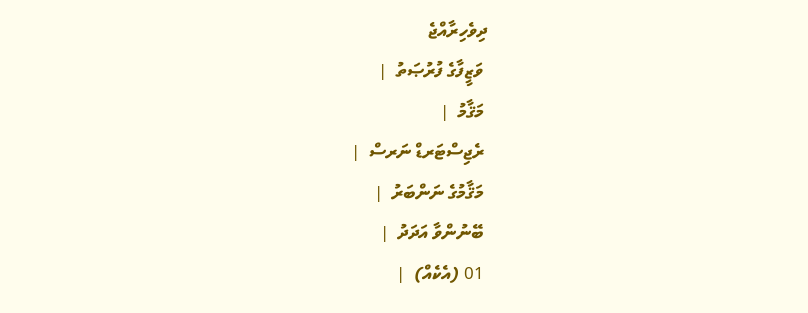ދިވެހިރާއްޖެ
 ވަޒީފާގެ ފުރުޞަތު  |
 މަޤާމު  |
 ރެޖިސްޓަރޑް ނަރސް  |
 މަޤާމުގެ ނަންބަރު  |
 ބޭނުންވާ އަދަދު  |
 01 (އެކެއް)  |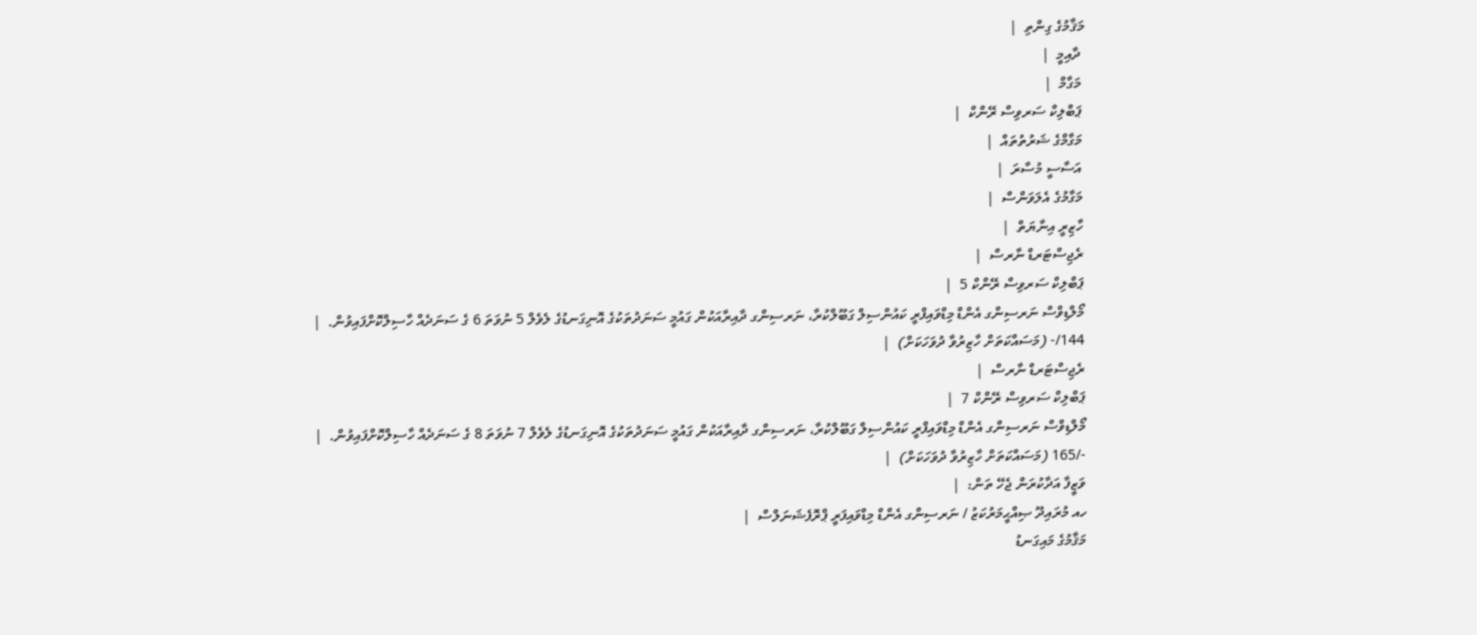މަޤާމުގެ ގިންތި  |
 ދާއިމީ  |
 މަގާމް  |
 ޕަބްލިކް ސަރވިސް ރޭންކް  |
 މަގާމްގެ ޝަރުތުތައް  |
 އަސާސީ މުސާރަ  |
 މަގާމުގެ އެލަވަންސް  |
 ހާޒިރީ އިނާޔަތް  |
 ރެޖިސްޓަރޑް ނާރސް  |
 ޕަބްލިކް ސަރވިސް ރޭންކް 5  |
 މޯލްޑިވްސް ނަރސިންގ އެންޑް މިޑްވައިފްރީ ކައުންސިލް ގަބޫލްކުރާ، ނަރސިންގ ދާއިރާއަކުން ގައުމީ ސަނަދުތަކުގެ އޮނިގަނޑުގެ ލެވެލް 5 ނުވަތަ 6 ގެ ސަނަދެއް ހާސިލްކޮށްފައިވުން.  |
 144/- (މަސައްކަތަށް ހާޒިރުވާ ދުވަހަކަށް)  |
 ރެޖިސްޓަރޑް ނާރސް  |
 ޕަބްލިކް ސަރވިސް ރޭންކް 7  |
 މޯލްޑިވްސް ނަރސިންގ އެންޑް މިޑްވައިފްރީ ކައުންސިލް ގަބޫލްކުރާ، ނަރސިންގ ދާއިރާއަކުން ގައުމީ ސަނަދުތަކުގެ އޮނިގަނޑުގެ ލެވެލް 7 ނުވަތަ 8 ގެ ސަނަދެއް ހާސިލްކޮށްފައިވުން.  |
 -/165 (މަސައްކަތަށް ހާޒިރުވާ ދުވަހަކަށް)  |
 ވަޒީފާ އަދާކުރަން ޖެހޭ ތަން:  |
 ހއ މުރައިދޫ ޞިއްޙީމަރުކަޒު / ނަރސިންގ އެންޑް މިޑްވައިފަރީ ޕްރޮފެޝަނަލްސް  |
 މަޤާމުގެ މައިގަނޑު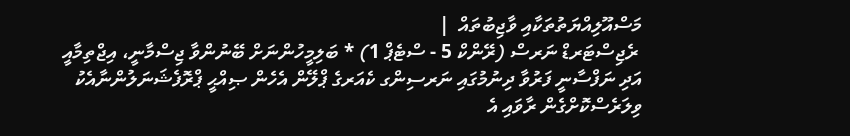މަސްއޫލިއްޔަތުތަކާއި ވާޖިބުތައް  |
 ރެޖިސްޓަރޑް ނަރސް (ރޭންކް 5 - ސްޓެޕް 1) * ބަލިމީހުންނަށް ބޭނުންވާ ޖިސްމާނީ، އިޖްތިމާއީ އަދި ނަފްސާނީ ފަރުވާ ދިނުމުގައި ނަރސިންގ ކެއަރގެ ޕްލޭން އެހެން ޞިއްޙީ ޕްރޮފެޝަނަލުންނާއެކު ވިލަރެސްކޮށްގެން ރާވައި އެ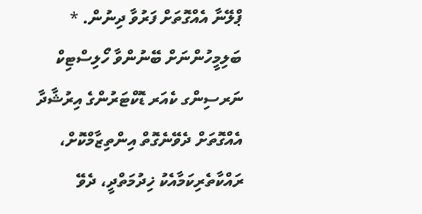ޕްލޭނާ އެއްގޮތަށް ފަރުވާ ދިނުން. * ބަލިމީހުންނަށް ބޭނުންވާ ހޯލިސްޓިކް ނަރސިންގ ކެއަރ ޑޮކްޓަރުންގެ އިރުޝާދާ އެއްގޮތަށް ދެވޭނެގޮތް އިންތިޒާމްކޮށް، ރައްކާތެރިކަމާއެކު ޚިދުމަތްދީ، ދެވޭ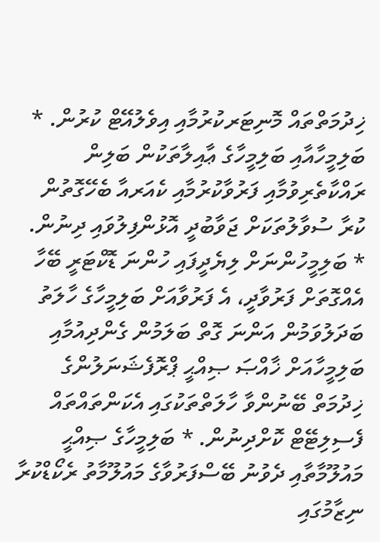ޚިދުމަތްތައް މޮނިޓަރކުރުމާއި އިވެލުއޭޓް ކުރުން. * ބަލިމީހާއާއި ބަލިމީހާގެ ޢާއިލާތަކުން ބަލިން ރައްކާތެރިވުމާއި ފަރުވާކުރުމާއި ކެއަރއާ ބެހޭގޮތުން ކުރާ ސުވާލުތަކަށް ޖަވާބުދީ އޮޅުންފިލުވައި ދިނުން. * ބަލިމީހުންނަށް ލިޔެދީފައި ހުންނަ ޑޮކްޓަރީ ބޭހާ އެއްގޮތަށް ފަރުވާދީ، އެ ފަރުވާއަށް ބަލިމީހާގެ ހާލަތު ބަދަލުވަމުން އަންނަ ގޮތް ބަލަމުން ގެންދިއުމާއި ބަލިމީހާއަށް ޚާއްޞަ ޞިއްޙީ ޕްރޮފެޝަނަލުންގެ ޚިދުމަތް ބޭނުންވާ ހާލަތްތަކުގައި އެކަންތައްތައް ފެސިލިޓޭޓް ކޮށްދިނުން. * ބަލިމީހާގެ ޞިއްޙީ މައުލޫމާތާއި ދެވުނު ބޭސްފަރުވާގެ މައުލޫމާތު ރެކޯޑްކުރާ ނިޒާމުގައި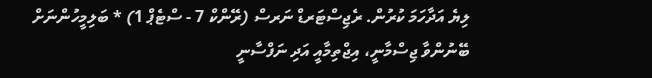ލިޔެ އަދާހަމަ ކުރުން. ރެޖިސްޓަރޑް ނަރސް (ރޭންކް 7 - ސްޓެޕް 1) * ބަލިމީހުންނަށް ބޭނުންވާ ޖިސްމާނީ، އިޖްތިމާއީ އަދި ނަފްސާނީ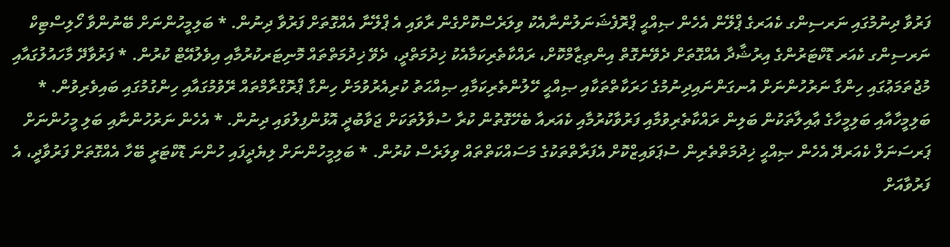ފަރުވާ ދިނުމުގައި ނަރސިންގ ކެއަރގެ ޕްލޭން އެހެން ޞިއްޙީ ޕްރޮފެޝަނަލުންނާއެކު ވިލަރެސްކޮށްގެން ރާވައި އެ ޕްލޭނާ އެއްގޮތަށް ފަރުވާ ދިނުން. * ބަލިމީހުންނަށް ބޭނުންވާ ހޯލިސްޓިކް ނަރސިންގ ކެއަރ ޑޮކްޓަރުންގެ އިރުޝާދާ އެއްގޮތަށް ދެވޭނެގޮތް އިންތިޒާމްކޮށް، ރައްކާތެރިކަމާއެކު ޚިދުމަތްދީ، ދެވޭ ޚިދުމަތްތައް މޮނިޓަރކުރުމާއި އިވެލުއޭޓް ކުރުން. * ފަރުވާދޭ މާހައުލުގައާއި މުޖުތަމަޢުގައި ހިންގާ ނަރުހުންނަށް އުނގަންނައިދިނުމުގެ ހަރަކާތްތަކާއި ޞިއްޙީ ހޭލުންތެރިކަމާއި ޞިއްޙަތު ކުރިއެރުވުމަށް ހިންގާ ޕްރޮގްރާމްތައް ރޭވުމުގައާއި ހިންގުމުގައި ބައިވެރިވުން. * ބަލިމީހާއާއި ބަލިމީހާގެ ޢާއިލާތަކުން ބަލިން ރައްކާތެރިވުމާއި ފަރުވާކުރުމާއި ކެއަރއާ ބެހޭގޮތުން ކުރާ ސުވާލުތަކަށް ޖަވާބުދީ އޮޅުންފިލުވައި ދިނުން. * އެހެން ނަރުހުންނާއި ބަލި މީހުންނަށް ޕަރސަނަލް ކެއަރދޭ އެހެން ޞިއްޙީ ޚިދުމަތްތެރިން ސުޕަވައިޒްކޮށް އެފަރާތްތަކުގެ މަސައްކަތްތައް ވިލަރެސް ކުރުން. * ބަލިމީހުންނަށް ލިޔެދީފައި ހުންނަ ޑޮކްޓަރީ ބޭހާ އެއްގޮތަށް ފަރުވާދީ، އެ ފަރުވާއަށް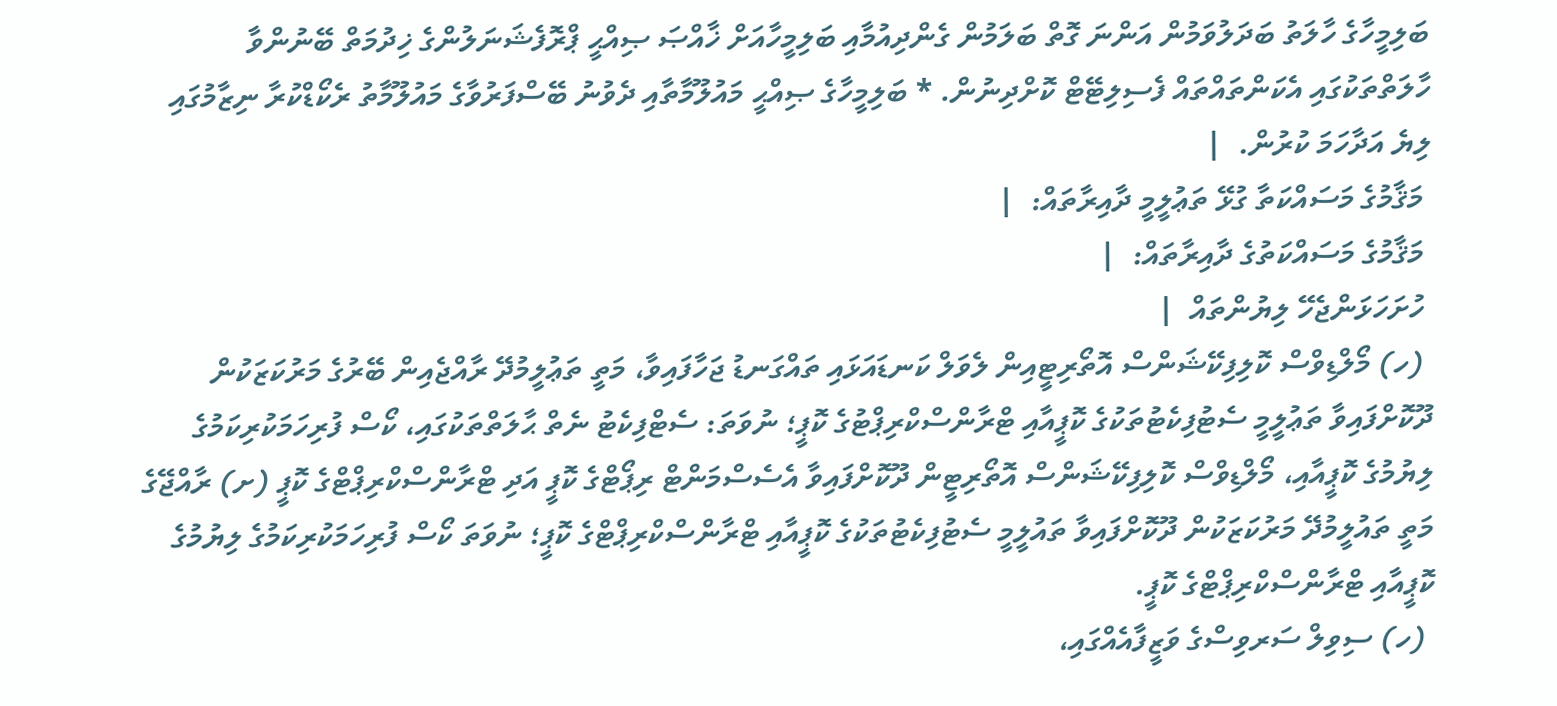ބަލިމީހާގެ ހާލަތު ބަދަލުވަމުން އަންނަ ގޮތް ބަލަމުން ގެންދިއުމާއި ބަލިމީހާއަށް ޚާއްޞަ ޞިއްޙީ ޕްރޮފެޝަނަލުންގެ ޚިދުމަތް ބޭނުންވާ ހާލަތްތަކުގައި އެކަންތައްތައް ފެސިލިޓޭޓް ކޮށްދިނުން. * ބަލިމީހާގެ ޞިއްޙީ މައުލޫމާތާއި ދެވުނު ބޭސްފަރުވާގެ މައުލޫމާތު ރެކޯޑްކުރާ ނިޒާމުގައި ލިޔެ އަދާހަމަ ކުރުން.  |
 މަޤާމުގެ މަސައްކަތާ ގުޅޭ ތަޢުލީމީ ދާއިރާތައް:  |
 މަޤާމުގެ މަސައްކަތުގެ ދާއިރާތައް:  |
 ހުށަހަޅަންޖެހޭ ލިޔުންތައް  |
 (ހ) މޯލްޑިވްސް ކޮލިފިކޭޝަންސް އޮތޯރިޓީއިން ލެވަލް ކަނޑައަޅައި ތައްގަނޑު ޖަހާފައިވާ، މަތީ ތަޢުލީމުދޭ ރާއްޖެއިން ބޭރުގެ މަރުކަޒަކުން ދޫކޮށްފައިވާ ތަޢުލީމީ ސެޓުފިކެޓުތަކުގެ ކޮޕީއާއި ޓްރާންސްކްރިޕްޓުގެ ކޮޕީ؛ ނުވަތަ: ސެޓްފިކެޓު ނެތް ޙާލަތްތަކުގައި، ކޯސް ފުރިހަމަކުރިކަމުގެ ލިޔުމުގެ ކޮޕީއާއި، މޯލްޑިވްސް ކޮލިފިކޭޝަންސް އޮތޯރިޓީން ދޫކޮށްފައިވާ އެސެސްމަންޓް ރިޕޯޓްގެ ކޮޕީ އަދި ޓްރާންސްކްރިޕްޓްގެ ކޮޕީ (ށ) ރާއްޖޭގެ މަތީ ތައުލީމުދޭ މަރުކަޒަކުން ދޫކޮށްފައިވާ ތައުލީމީ ސެޓުފިކެޓުތަކުގެ ކޮޕީއާއި ޓްރާންސްކްރިޕްޓްގެ ކޮޕީ؛ ނުވަތަ ކޯސް ފުރިހަމަކުރިކަމުގެ ލިޔުމުގެ ކޮޕީއާއި ޓްރާންސްކްރިޕްޓްގެ ކޮޕީ.
 (ހ) ސިވިލް ސަރވިސްގެ ވަޒީފާއެއްގައި،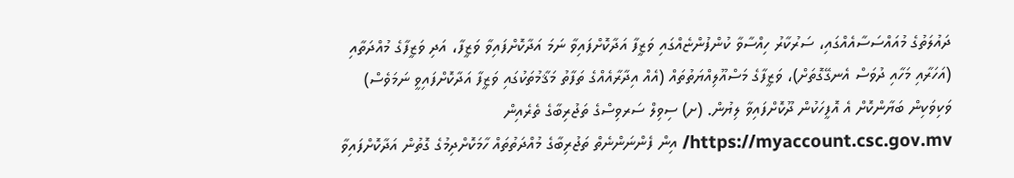ދައުލަތުގެ މުއައްސަސާއެއްގައި، ސަރުކާރު ހިއްސާވާ ކުންފުންޏެއްގައި ވަޒީފާ އަދާކޮށްފައިވާ ނަމަ އަދާކޮށްފައިވާ ވަޒީފާ، އަދި ވަޒީފާގެ މުއްދަތާއި (އަހަރާއި މަހާއި ދުވަސް އެނގޭގޮތަށް)، ވަޒީފާގެ މަސްއޫލިއްޔަތުތައް (އެއް އިދާރާއެއްގެ ތަފާތު މަޤާމުތަކުގައި ވަޒީފާ އަދާކޮށްފައިވީ ނަމަވެސް) ވަކިވަކިން ބަޔާންކޮށް އެ އޮފީހަކުން ދޫކޮށްފައިވާ ލިޔުން. (ށ) ސިވިލް ސަރވިސްގެ ތަޖުރިބާގެ ތެރެއިން https://myaccount.csc.gov.mv/ އިން ފެންނަންނެތް ތަޖުރިބާގެ މުއްދަތުތައް ހާމަކޮށްދިމުގެ ގޮތުން އަދާކޮށްފައިވާ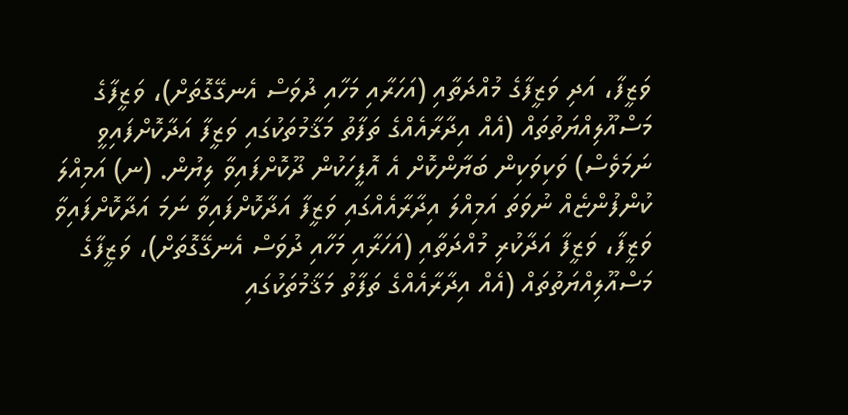ވަޒީފާ، އަދި ވަޒީފާގެ މުއްދަތާއި (އަހަރާއި މަހާއި ދުވަސް އެނގޭގޮތަށް)، ވަޒީފާގެ މަސްއޫލިއްޔަތުތައް (އެއް އިދާރާއެއްގެ ތަފާތު މަޤާމުތަކުގައި ވަޒީފާ އަދާކޮށްފައިވީ ނަމަވެސް) ވަކިވަކިން ބަޔާންކޮށް އެ އޮފީހަކުން ދޫކޮށްފައިވާ ލިޔުން. (ނ) އަމިއްލަ ކުންފުންޏެއް ނުވަތަ އަމިއްލަ އިދާރާއެއްގައި ވަޒީފާ އަދާކޮށްފައިވާ ނަމަ އަދާކޮށްފައިވާ ވަޒީފާ، ވަޒީފާ އަދާކުރި މުއްދަތާއި (އަހަރާއި މަހާއި ދުވަސް އެނގޭގޮތަށް)، ވަޒީފާގެ މަސްއޫލިއްޔަތުތައް (އެއް އިދާރާއެއްގެ ތަފާތު މަޤާމުތަކުގައި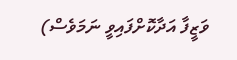ވަޒީފާ އަދާކޮށްފައިވީ ނަމަވެސް)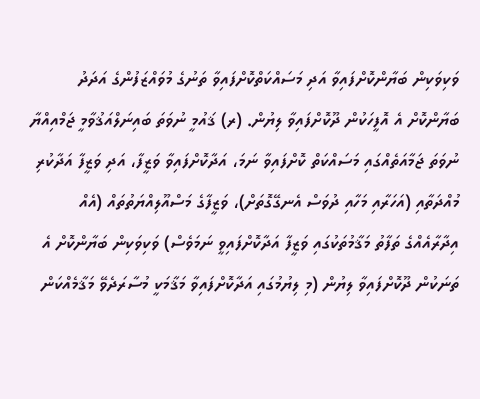ވަކިވަކިން ބަޔާންކޮށްފައިވާ އަދި މަސައްކަތްކޮށްފައިވާ ތަނުގެ މުވައްޒަފުންގެ އަދަދު ބަޔާންކޮށް އެ އޮފީހަކުން ދޫކޮށްފައިވާ ލިޔުން. (ރ) ޤައުމީ ނުވަތަ ބައިނަލްއަޤުވާމީ ޖަމްއިއްޔާ ނުވަތަ ޖަމާއަތެއްގައި މަސައްކަތް ކޮށްފައިވާ ނަމަ، އަދާކޮށްފައިވާ ވަޒީފާ، އަދި ވަޒީފާ އަދާކުރި މުއްދަތާއި (އަހަރާއި މަހާއި ދުވަސް އެނގޭގޮތަށް)، ވަޒީފާގެ މަސްއޫލިއްޔަތުތައް (އެއް އިދާރާއެއްގެ ތަފާތު މަޤާމުތަކުގައި ވަޒީފާ އަދާކޮށްފައިވީ ނަމަވެސް) ވަކިވަކިން ބަޔާންކޮށް އެ ތަނަކުން ދޫކޮށްފައިވާ ލިޔުން (މި ލިޔުމުގައި އަދާކޮށްފައިވާ މަޤާމަކީ މުސާރަދެވޭ މަޤާމެއްކަން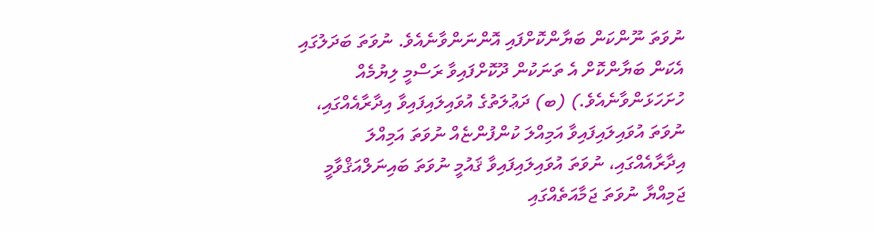ނުވަތަ ނޫންކަން ބަޔާންކޮށްފައި އޮންނަންވާނެއެވެ. ނުވަތަ ބަދަލުގައި އެކަން ބަޔާންކޮށް އެ ތަނަކުން ދޫކޮށްފައިވާ ރަސްމީ ލިޔުމެއް ހުށަހަޅަންވާނެއެވެ.) (ބ) ދަޢުލަތުގެ އުވައިލައިފައިވާ އިދާރާއެއްގައި، ނުވަތަ އުވައިލައިފައިވާ އަމިއްލަ ކުންފުންޏެއް ނުވަތަ އަމިއްލަ އިދާރާއެއްގައި، ނުވަތަ އުވައިލައިފައިވާ ޤައުމީ ނުވަތަ ބައިނަލްއަޤްވާމީ ޖަމިއްޔާ ނުވަތަ ޖަމާއަތެއްގައި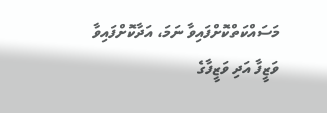މަސައްކަތްކޮށްފައިވާ ނަމަ، އަދާކޮށްފައިވާ ވަޒީފާ އަދި ވަޒީފާގެ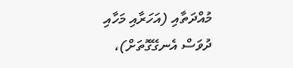މުއްދަތާއި (އަހަރާއި މަހާއި ދުވަސް އެނގޭގޮތަށް)،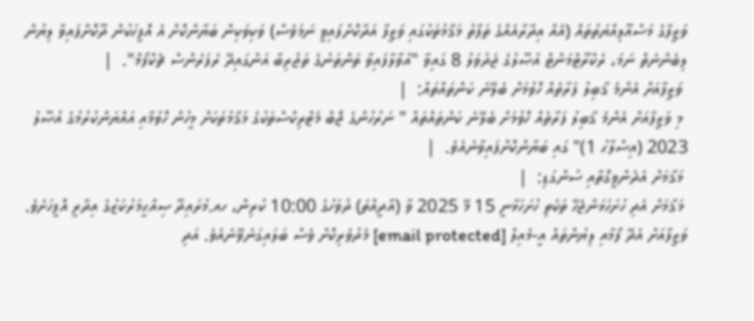ވަޒީފާގެ މަސްއޫލިއްޔަތުތައް (އެއް އިދާރާއެއްގެ ތަފާތު މަޤާމުތަކުގައި ވަޒީފާ އަދާކޮށްފައިވީ ނަމަވެސް) ވަކިވަކިން ބަޔާންކޮށް އެ އޮފީހަކުން ދޫކޮށްފައިވާ ލިޔުން ލިބެންނެތް ނަމަ، ރެކްރޫޓްމަންޓް އުޞޫލުގެ ޖަދުވަލު 8 ގައިވާ "އުވާލާފައިވާ ތަންތަނުގެ ތަޖުރިބާ އަންގައިދޭ ރެފަރެންސް ޗެކްފޯމް".  |
 ވަޒީފާއަށް އެންމެ ޤާބިލު ފަރާތެއް ހޮވުމަށް ބެލޭނެ ކަންތައްތައް:  |
 މި ވަޒީފާއަށް އެންމެ ޤާބިލު ފަރާތެއް ހޮވުމަށް ބެލޭނެ ކަންތައްތައް " ނަރުހުންގެ ޖޮބް މެޓްރިކްސްތަކުގެ މަޤާމުތަކަށް މީހުން ހޮވުމާއި އައްޔަންކުރުމުގެ އުޞޫލު 2023 (އިސްލާޙު 1)" ގައި ބަޔާންކޮށްފައިވާނެއެވެ.  |
 މަޤާމަށް އެދެންވީގޮތާއި ސުންގަޑި:  |
 މަޤާމަށް އެދި ހުށަހަޅަންޖެހޭ ތަކެތި ހުށަހަޅާނީ 15 މޭ 2025 ވާ (އާދީއްތަ) ދުވަހުގެ 10:00 ކުރިން، ހއ.މުރައިދޫ ޞިއްޙީމަރުކަޒުގެ އިދާރީ އޮފީހަށެވެ. ވަޒީފާއަށް އެދޭ ފޯމާއި ލިޔުންތައް އީ-މެއިލް [email protected] މެދުވެރިކޮށް ވެސް ބަލައިގަނެވޭނެއެވެ. އަދި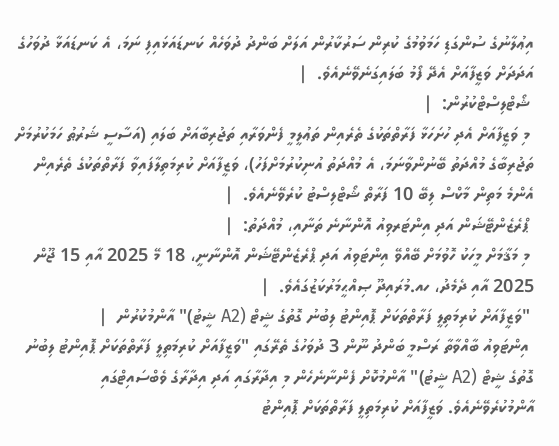އިޢުލާނުގެ ސުންގަޑި ހަމަވުމުގެ ކުރިން ސަރުކާރުން އަލަށް ބަންދު ދުވަހެއް ކަނޑައަޅައިފި ނަމަ، އެ ކަނޑައަޅާ ދުވަހުގެ އަދަދަށް ވަޒީފާއަށް އެދޭ ފޯމު ބަލައިގަނެވޭނެއެވެ.  |
 ޝޯޓްލިސްޓްކުރުން:  |
 މި ވަޒީފާއަށް އެދި ހުށަހަޅާ ފަރާތްތަކުގެ ތެރެއިން ތަޢުލީމީ ފެންވަރާއި ތަޖުރިބާއަށް ބަލައި (އަސާސީ ޝަރުޠު ހަމަކުރުމަށް ތަޖުރިބާގެ މުއްދަތު ބޭނުންވާނަމަ، އެ މުއްދަތު އުނިކުރުމަށްފަހު)، ވަޒީފާއަށް ކުރިމަތިލާފައިވާ ފަރާތްތަކުގެ ތެރެއިން އެންމެ މަތިން މާކްސް ލިބޭ 10 ފަރާތް ޝޯޓްލިސްޓު ކުރެވޭނެއެވެ.  |
 ޕްރެޒެންޓޭޝަން އަދި އިންޓަރވިއު އޮންނާނެ ތަނާއި، މުއްދަތު:  |
 މި މަޤާމަށް މީހަކު ހޮވުމަށް ބޭއްވޭ އިންޓަވިއު އަދި ޕްރެޒެންޓޭޝަން އޮންނާނީ، 18 މޭ 2025 އާއި 15 ޖޫން 2025 އާއި ދެމެދު، ހއ.މުރައިދޫ ޞިއްޙީމަރުކަޒުގައެވެ.  |
 "ވަޒީފާއަށް ކުރިމަތިލީ ފަރާތްތަކަށް ޕޮއިންޓު ލިބުނު ގޮތުގެ ޝީޓް (A2 ޝީޓު)" އާންމުކުރުން  |
 އިންޓަވިއު ބާއްވާތާ ރަސްމީ ބަންދު ނޫން 3 ދުވަހުގެ ތެރޭގައި "ވަޒީފާއަށް ކުރިމަތިލީ ފަރާތްތަކަށް ޕޮއިންޓު ލިބުނު ގޮތުގެ ޝީޓް (A2 ޝީޓު)" އާންމުކޮށް ފެންނާނެހެން މި އިދާރާގައި އަދި އިދާރާގެ ވެބްސައިޓްގައި އާންމުކުރެވޭނެއެވެ. ވަޒީފާއަށް ކުރިމަތިލީ ފަރާތްތަކަށް ޕޮއިންޓު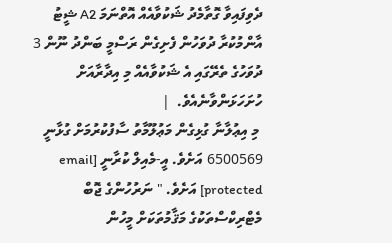ދެވިފައިވާ ގޮތާމެދު ޝަކުވާއެއް އޮތްނަމަ A2 ޝީޓު އާންމުކުރާ ދުވަހުން ފެށިގެން ރަސްމީ ބަންދު ނޫން 3 ދުވަހުގެ ތެރޭގައި އެ ޝަކުވާއެއް މި އިދާރާއަށް ހުށަހަޅަންވާނެއެވެ.  |
 މި އިޢުލާނާ ގުޅިގެން މަޢުލޫމާތު ސާފުކުރުމަށް ގުޅާނީ 6500569 އަށެވެ. އީ-މެއިލް ކުރާނީ [email protected] އަށެވެ. " ނަރުހުންގެ ޖޮބް މެޓްރިކްސްތަކުގެ މަޤާމުތަކަށް މީހުން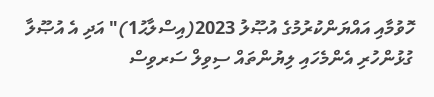ހޮވުމާއި އައްޔަންކުރުމުގެ އުޞޫލު 2023(އިސްލާޙު1)" އަދި އެ އުޞޫލާ ގުޅުންހުރި އެންމެހައި ލިޔުންތައް ސިވިލް ސަރވިސް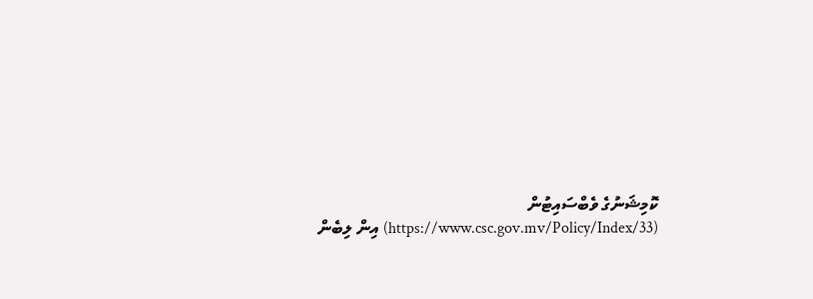ކޮމިޝަނުގެ ވެބްސައިޓުން (https://www.csc.gov.mv/Policy/Index/33) އިން ލިބެން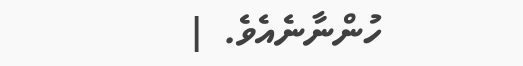ހުންނާނެއެވެ.  |